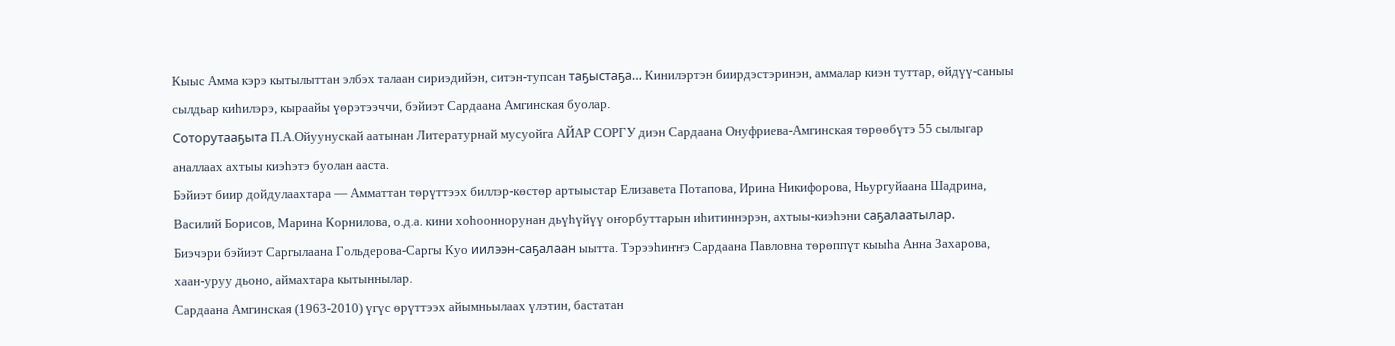Кыыс Амма кэрэ кытылыттан элбэх талаан сириэдийэн, ситэн-тупсан таҕыстаҕа… Кинилэртэн биирдэстэринэн, аммалар киэн туттар, өйдүү-саныы сылдьар киһилэрэ, кыраайы үөрэтээччи, бэйиэт Сардаана Амгинская буолар.
Соторутааҕыта П.А.Ойуунускай аатынан Литературнай мусуойга АЙАР СОРГУ диэн Сардаана Онуфриева-Амгинская төрөөбүтэ 55 сылыгар аналлаах ахтыы киэһэтэ буолан ааста.
Бэйиэт биир дойдулаахтара — Амматтан төрүттээх биллэр-көстөр артыыстар Елизавета Потапова, Ирина Никифорова, Ньургуйаана Шадрина, Василий Борисов, Марина Корнилова, о.д.а. кини хоһооннорунан дьүһүйүү оҥорбуттарын иһитиннэрэн, ахтыы-киэһэни саҕалаатылар.
Биэчэри бэйиэт Саргылаана Гольдерова-Саргы Куо иилээн-саҕалаан ыытта. Тэрээһиҥҥэ Сардаана Павловна төрөппүт кыыһа Анна Захарова, хаан-уруу дьоно, аймахтара кытыннылар.
Сардаана Амгинская (1963-2010) үгүс өрүттээх айымньылаах үлэтин, бастатан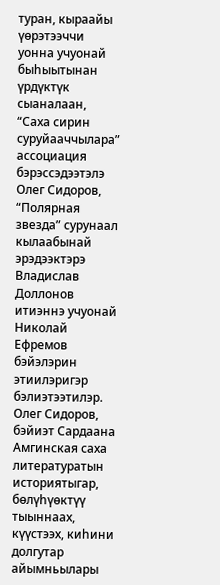туран, кыраайы үөрэтээччи уонна учуонай быһыытынан үрдүктүк сыаналаан, “Саха сирин суруйааччылара” ассоциация бэрэссэдээтэлэ Олег Сидоров, “Полярная звезда” сурунаал кылаабынай эрэдээктэрэ Владислав Доллонов итиэннэ учуонай Николай Ефремов бэйэлэрин этиилэригэр бэлиэтээтилэр.
Олег Сидоров, бэйиэт Сардаана Амгинская саха литературатын историятыгар, бөлүһүөктүү тыыннаах, күүстээх, киһини долгутар айымньылары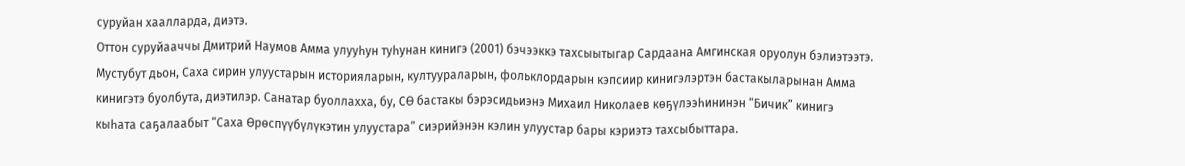суруйан хаалларда, диэтэ.
Оттон суруйааччы Дмитрий Наумов Амма улууһун туһунан кинигэ (2001) бэчээккэ тахсыытыгар Сардаана Амгинская оруолун бэлиэтээтэ. Мустубут дьон, Саха сирин улуустарын историяларын, култуураларын, фольклордарын кэпсиир кинигэлэртэн бастакыларынан Амма кинигэтэ буолбута, диэтилэр. Санатар буоллахха, бу, СӨ бастакы бэрэсидьиэнэ Михаил Николаев көҕүлээһининэн “Бичик” кинигэ кыһата саҕалаабыт “Саха Өрөспүүбүлүкэтин улуустара” сиэрийэнэн кэлин улуустар бары кэриэтэ тахсыбыттара.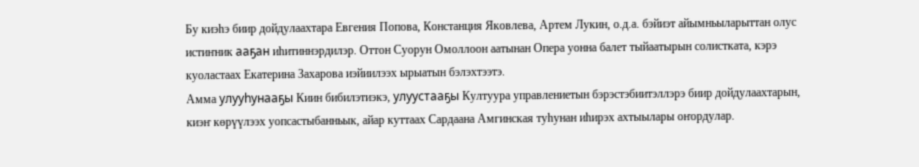Бу киэһэ биир дойдулаахтара Евгения Попова, Констанция Яковлева, Артем Лукин, о.д.а. бэйиэт айымньыларыттан олус истиҥник ааҕан иһитиннэрдилэр. Оттон Суорун Омоллоон аатынан Опера уонна балет тыйаатырын солистката, кэрэ куоластаах Екатерина Захарова иэйиилээх ырыатын бэлэхтээтэ.
Амма улууһунааҕы Киин бибилэтиэкэ, улуустааҕы Култуура управлениетын бэрэстэбиитэллэрэ биир дойдулаахтарын, киэҥ көрүүлээх уопсастыбанньык, айар куттаах Сардаана Амгинская туһунан иһирэх ахтыылары оҥордулар.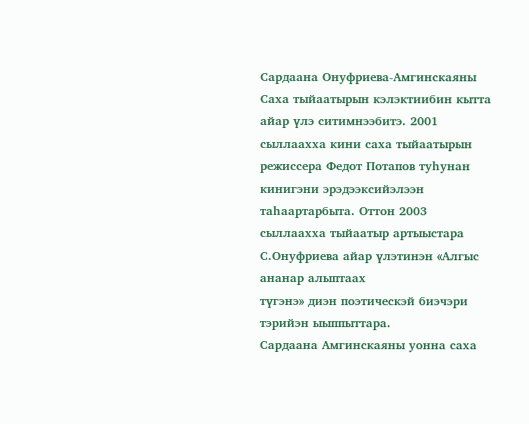Сардаана Онуфриева-Амгинскаяны Саха тыйаатырын кэлэктиибин кытта айар үлэ ситимнээбитэ. 2001 сыллаахха кини саха тыйаатырын режиссера Федот Потапов туһунан кинигэни эрэдээксийэлээн таһаартарбыта. Оттон 2003 сыллаахха тыйаатыр артыыстара С.Онуфриева айар үлэтинэн «Алгыс ананар алыптаах
түгэнэ» диэн поэтическэй биэчэри тэрийэн ыыппыттара.
Сардаана Амгинскаяны уонна саха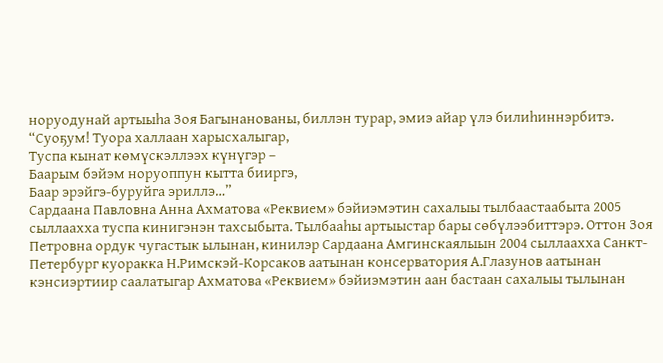норуодунай артыыһа Зоя Багынанованы, биллэн турар, эмиэ айар үлэ билиһиннэрбитэ.
“Суоҕум! Туора халлаан харысхалыгар,
Туспа кынат көмүскэллээх күнүгэр –
Баарым бэйэм норуоппун кытта бииргэ,
Баар эрэйгэ-буруйга эриллэ…”
Сардаана Павловна Анна Ахматова «Реквием» бэйиэмэтин сахалыы тылбаастаабыта 2005 сыллаахха туспа кинигэнэн тахсыбыта. Тылбааһы артыыстар бары сөбүлээбиттэрэ. Оттон Зоя Петровна ордук чугастык ылынан, кинилэр Сардаана Амгинскаялыын 2004 сыллаахха Санкт-Петербург куоракка Н.Римскэй-Корсаков аатынан консерватория А.Глазунов аатынан кэнсиэртиир саалатыгар Ахматова «Реквием» бэйиэмэтин аан бастаан сахалыы тылынан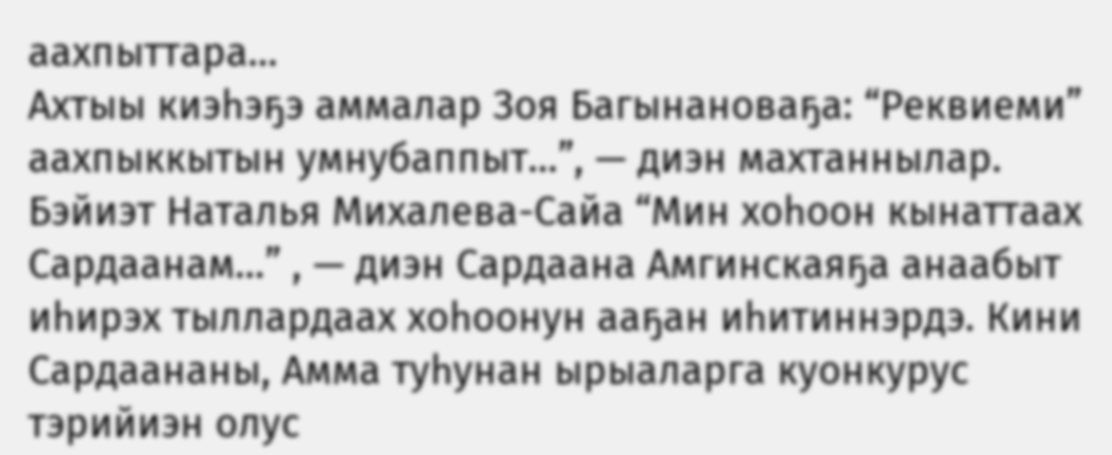аахпыттара…
Ахтыы киэһэҕэ аммалар Зоя Багынановаҕа: “Реквиеми” аахпыккытын умнубаппыт…”, — диэн махтаннылар.
Бэйиэт Наталья Михалева-Сайа “Мин хоһоон кынаттаах Сардаанам…” , — диэн Сардаана Амгинскаяҕа анаабыт иһирэх тыллардаах хоһоонун ааҕан иһитиннэрдэ. Кини Сардаананы, Амма туһунан ырыаларга куонкурус тэрийиэн олус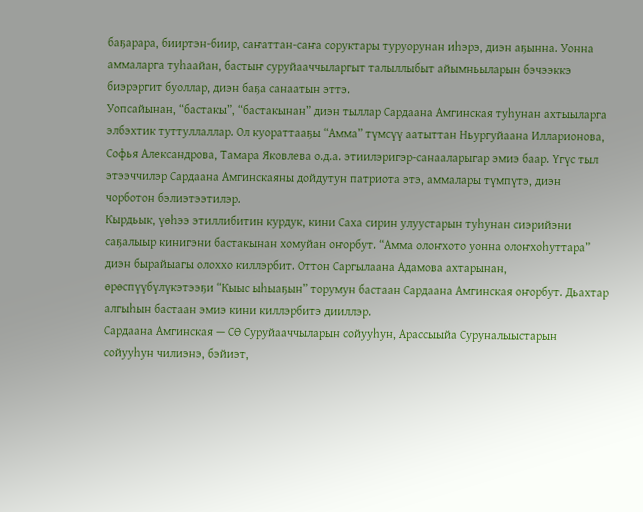баҕарара, бииртэн-биир, саҥаттан-саҥа соруктары туруорунан иһэрэ, диэн аҕынна. Уонна аммаларга туһаайан, бастыҥ суруйааччыларгыт талыллыбыт айымньыларын бэчээккэ биэрэргит буоллар, диэн баҕа санаатын эттэ.
Уопсайынан, “бастакы”, “бастакынан” диэн тыллар Сардаана Амгинская туһунан ахтыыларга элбэхтик туттуллаллар. Ол куораттааҕы “Амма” түмсүү аатыттан Ньургуйаана Илларионова, Софья Александрова, Тамара Яковлева о.д.а. этиилэригэр-санааларыгар эмиэ баар. Үгүс тыл этээччилэр Сардаана Амгинскаяны дойдутун патриота этэ, аммалары түмпүтэ, диэн чорботон бэлиэтээтилэр.
Кырдьык, үөһээ этиллибитин курдук, кини Саха сирин улуустарын туһунан сиэрийэни саҕалыыр кинигэни бастакынан хомуйан оҥорбут. “Амма олоҥхото уонна олоҥхоһуттара” диэн бырайыагы олоххо киллэрбит. Оттон Саргылаана Адамова ахтарынан, өрөспүүбүлүкэтээҕи “Кыыс ыһыаҕын” торумун бастаан Сардаана Амгинская оҥорбут. Дьахтар алгыһын бастаан эмиэ кини киллэрбитэ дииллэр.
Сардаана Амгинская — СӨ Суруйааччыларын сойууһун, Арассыыйа Суруналыыстарын сойууһун чилиэнэ, бэйиэт,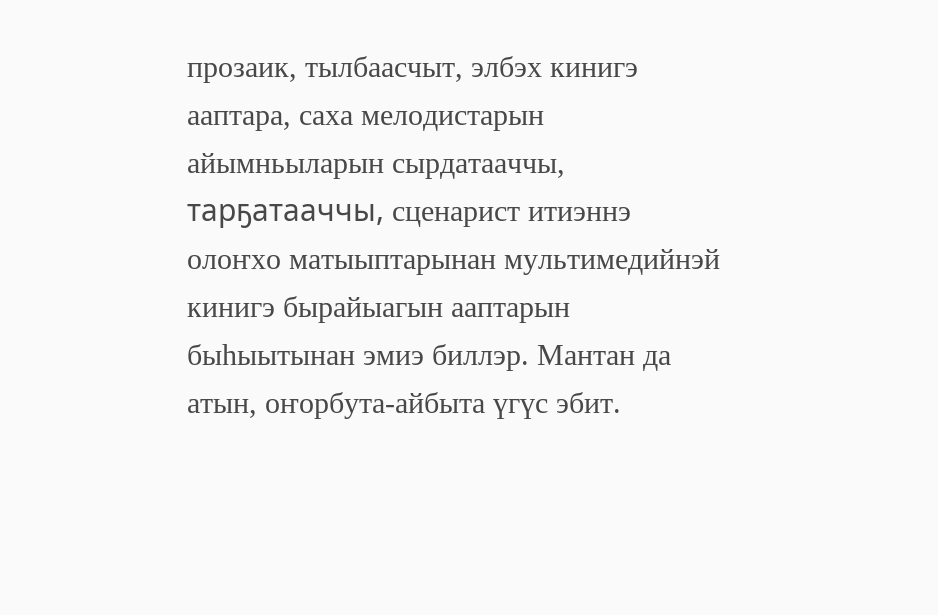прозаик, тылбаасчыт, элбэх кинигэ ааптара, саха мелодистарын айымньыларын сырдатааччы, тарҕатааччы, сценарист итиэннэ олоҥхо матыыптарынан мультимедийнэй кинигэ бырайыагын ааптарын быһыытынан эмиэ биллэр. Мантан да атын, оҥорбута-айбыта үгүс эбит.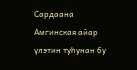Сардаана Амгинская айар үлэтин туһунан бу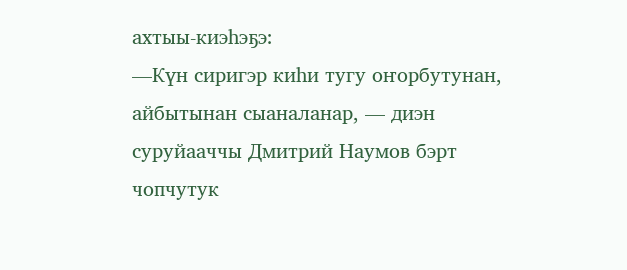ахтыы-киэһэҕэ:
—Күн сиригэр киһи тугу оҥорбутунан, айбытынан сыаналанар, — диэн суруйааччы Дмитрий Наумов бэрт чопчутук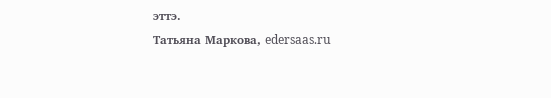эттэ.
Татьяна Маркова, edersaas.ru